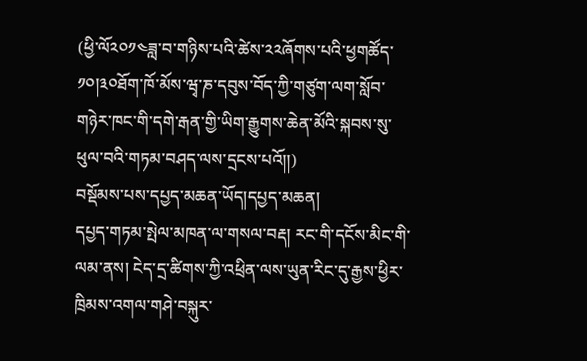(ཕྱི་ལོ༢༠༡༤ཟླ་བ་གཉིས་པའི་ཚེས་༢༢ཞོགས་པའི་ཕྱགཚོད་༡༠།༣༠ཐོག་ཁོ་མོས་ཝྭ་ཎ་དབུས་བོད་ཀྱི་གཙུག་ལག་སློབ་གཉེར་ཁང་གི་དགེ་རྒན་གྱི་ཡིག་རྒྱུགས་ཆེན་མོའི་སྐབས་སུ་ཕུལ་བའི་གཏམ་བཤད་ལས་དྲངས་པའོ།།)
བསྡོམས་པས་དཔྱད་མཆན་ཡོད།དཔྱད་མཆན།
དཔྱད་གཏམ་སྤེལ་མཁན་ལ་གསལ་བརྡ། རང་གི་དངོས་མིང་གི་ལམ་ནས། ངེད་དྲ་ཚིགས་ཀྱི་འཕྲིན་ལས་ཡུན་རིང་དུ་རྒྱས་ཕྱིར་ཁྲིམས་འགལ་གཤེ་བསྐུར་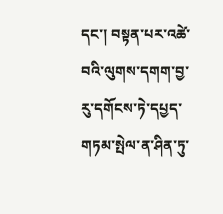དང་། བསྟན་པར་འཚེ་བའི་ལུགས་དགག་བྱ་རུ་དགོངས་ཏེ་དཔྱད་གཏམ་སྤེལ་ན་ཤིན་ཏུ་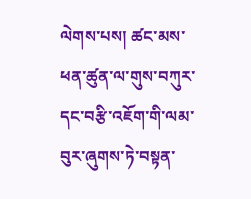ལེགས་པས། ཚང་མས་ཕན་ཚུན་ལ་གུས་བཀུར་དང་བརྩི་འཇོག་གི་ལམ་བུར་ཞུགས་ཏེ་བསྟན་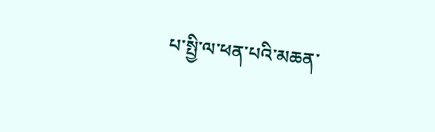པ་སྤྱི་ལ་ཕན་པའི་མཆན་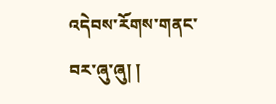འདེབས་རོགས་གནང་བར་ཞུ་ཞུ། །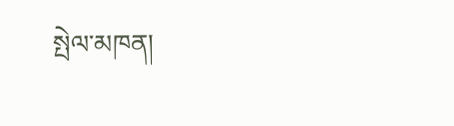སྤེལ་མཁན།